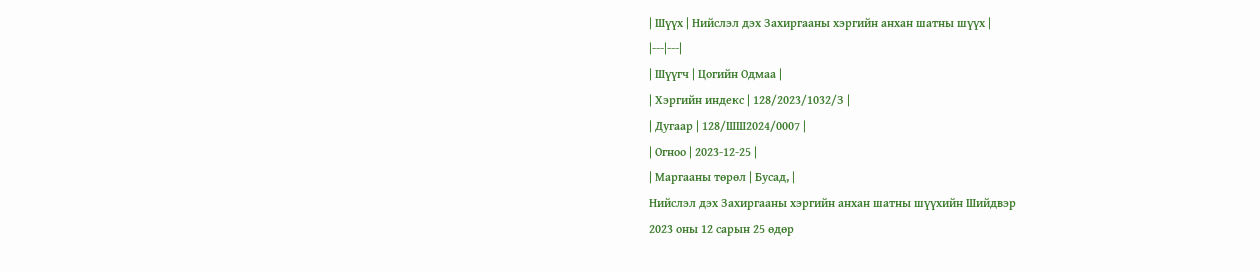| Шүүх | Нийслэл дэх Захиргааны хэргийн анхан шатны шүүх |
|---|---|
| Шүүгч | Цогийн Одмаа |
| Хэргийн индекс | 128/2023/1032/З |
| Дугаар | 128/ШШ2024/0007 |
| Огноо | 2023-12-25 |
| Маргааны төрөл | Бусад, |
Нийслэл дэх Захиргааны хэргийн анхан шатны шүүхийн Шийдвэр
2023 оны 12 сарын 25 өдөр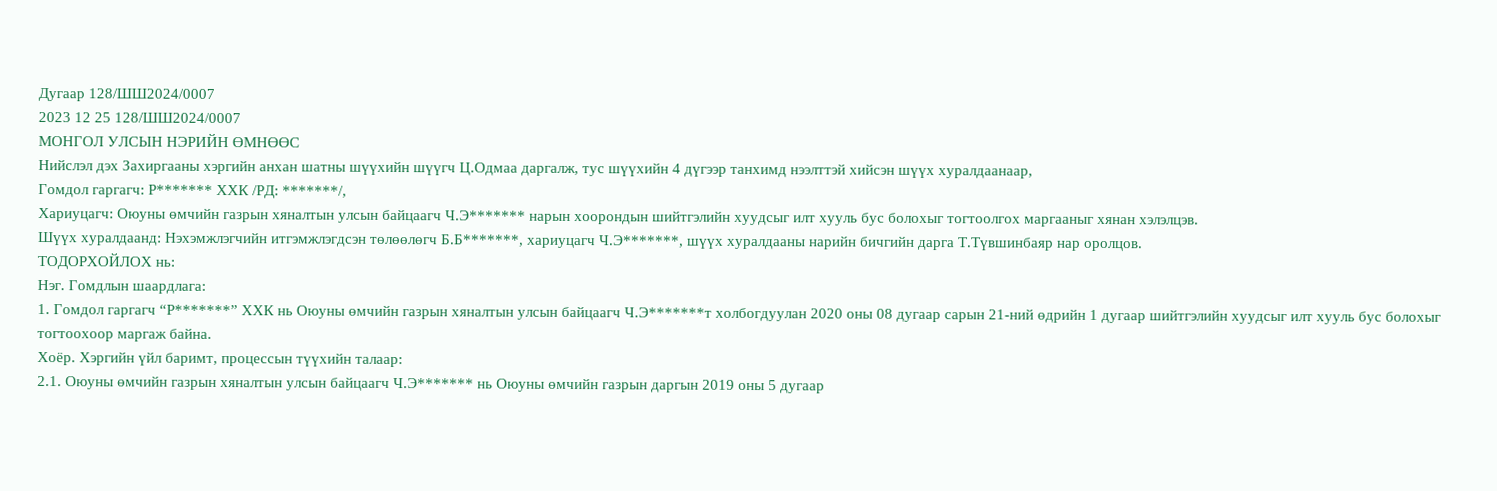Дугаар 128/ШШ2024/0007
2023 12 25 128/ШШ2024/0007
МОНГОЛ УЛСЫН НЭРИЙН ӨМНӨӨС
Нийслэл дэх Захиргааны хэргийн анхан шатны шүүхийн шүүгч Ц.Одмаа даргалж, тус шүүхийн 4 дүгээр танхимд нээлттэй хийсэн шүүх хуралдаанаар,
Гомдол гаргагч: Р******* ХХК /РД: *******/,
Хариуцагч: Оюуны өмчийн газрын хяналтын улсын байцаагч Ч.Э******* нарын хоорондын шийтгэлийн хуудсыг илт хууль бус болохыг тогтоолгох маргааныг хянан хэлэлцэв.
Шүүх хуралдаанд: Нэхэмжлэгчийн итгэмжлэгдсэн төлөөлөгч Б.Б*******, хариуцагч Ч.Э*******, шүүх хуралдааны нарийн бичгийн дарга Т.Түвшинбаяр нар оролцов.
ТОДОРХОЙЛОХ нь:
Нэг. Гомдлын шаардлага:
1. Гомдол гаргагч “Р*******” ХХК нь Оюуны өмчийн газрын хяналтын улсын байцаагч Ч.Э*******т холбогдуулан 2020 оны 08 дугаар сарын 21-ний өдрийн 1 дугаар шийтгэлийн хуудсыг илт хууль бус болохыг тогтоохоор маргаж байна.
Хоёр. Хэргийн үйл баримт, процессын түүхийн талаар:
2.1. Оюуны өмчийн газрын хяналтын улсын байцаагч Ч.Э******* нь Оюуны өмчийн газрын даргын 2019 оны 5 дугаар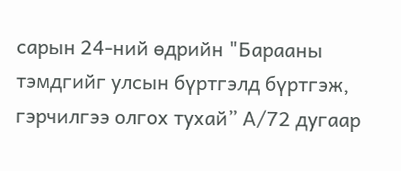сарын 24-ний өдрийн "Барааны тэмдгийг улсын бүртгэлд бүртгэж, гэрчилгээ олгох тухай” А/72 дугаар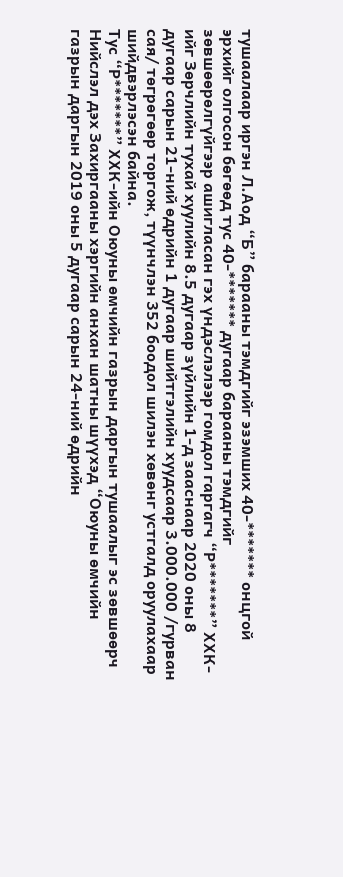тушаалаар иргэн Л.Аод “Б” барааны тэмдгийг эзэмших 40-******* онцгой эрхийг олгосон бөгөөд тус 40-******* дугаар барааны тэмдгийг зөвшөөрөлгүйгээр ашигласан гэх үндэслэлээр гомдол гаргагч “Р*******” ХХК-ийг Зөрчлийн тухай хуулийн 8.5 дугаар зүйлийн 1-д зааснаар 2020 оны 8 дугаар сарын 21-ний өдрийн 1 дугаар шийтгэлийн хуудсаар 3.000.000 /гурван сая/ төгрөгөөр торгож, түүнчлэн 352 боодол шилэн хөвөнг устгалд оруулахаар шийдвэрлэсэн байна.
Тус “Р*******” ХХК-ийн Оюуны өмчийн газрын даргын тушаалыг эс зөвшөөрч Нийслэл дэх Захиргааны хэргийн анхан шатны шүүхэд “Оюуны өмчийн газрын даргын 2019 оны 5 дугаар сарын 24-ний өдрийн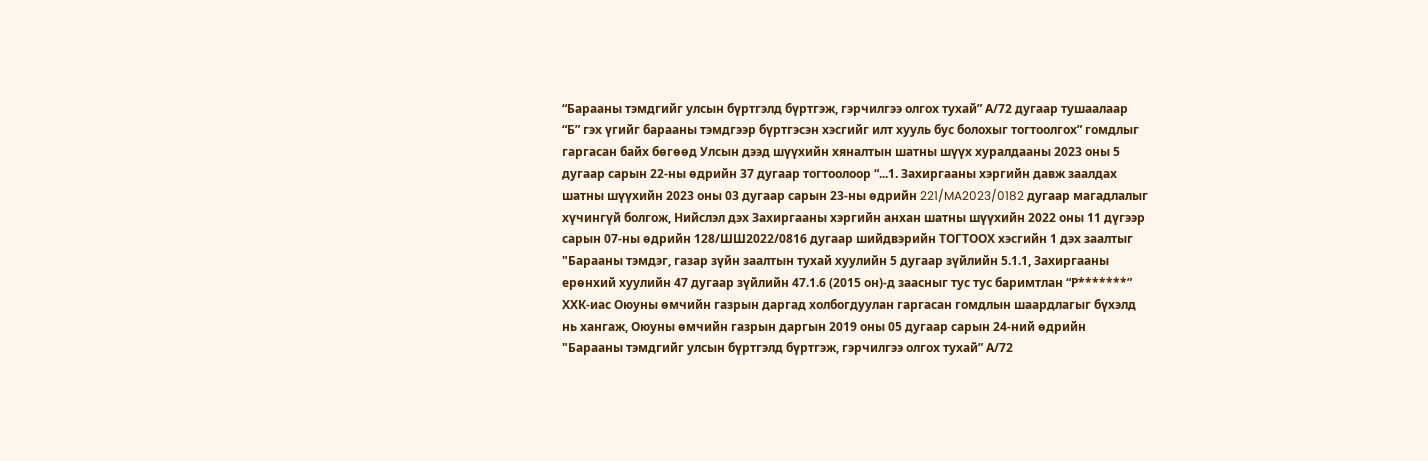“Барааны тэмдгийг улсын бүртгэлд бүртгэж, гэрчилгээ олгох тухай” А/72 дугаар тушаалаар “Б” гэх үгийг барааны тэмдгээр бүртгэсэн хэсгийг илт хууль бус болохыг тогтоолгох” гомдлыг гаргасан байх бөгөөд Улсын дээд шүүхийн хяналтын шатны шүүх хуралдааны 2023 оны 5 дугаар сарын 22-ны өдрийн 37 дугаар тогтоолоор “...1. Захиргааны хэргийн давж заалдах шатны шүүхийн 2023 оны 03 дугаар сарын 23-ны өдрийн 221/MA2023/0182 дугаар магадлалыг хүчингүй болгож, Нийслэл дэх Захиргааны хэргийн анхан шатны шүүхийн 2022 оны 11 дүгээр сарын 07-ны өдрийн 128/ШШ2022/0816 дугаар шийдвэрийн ТОГТООХ хэсгийн 1 дэх заалтыг "Барааны тэмдэг, газар зүйн заалтын тухай хуулийн 5 дугаар зүйлийн 5.1.1, Захиргааны ерөнхий хуулийн 47 дугаар зүйлийн 47.1.6 (2015 он)-д заасныг тус тус баримтлан “Р*******” ХХК-иас Оюуны өмчийн газрын даргад холбогдуулан гаргасан гомдлын шаардлагыг бүхэлд нь хангаж, Оюуны өмчийн газрын даргын 2019 оны 05 дугаар сарын 24-ний өдрийн "Барааны тэмдгийг улсын бүртгэлд бүртгэж, гэрчилгээ олгох тухай” А/72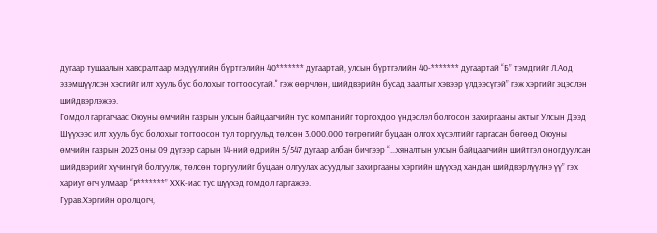дугаар тушаалын хавсралтаар мэдүүлгийн бүртгэлийн 40******* дугаартай, улсын бүртгэлийн 40-******* дугаартай “Б” тэмдгийг Л.Аод эзэмшүүлсэн хэсгийг илт хууль бус болохыг тогтоосугай." гэж өөрчлөн, шийдвэрийн бусад заалтыг хэвээр үлдээсүгэй” гэж хэргийг эцэслэн шийдвэрлэжээ.
Гомдол гаргагчаас Оюуны өмчийн газрын улсын байцаагчийн тус компанийг торгохдоо үндэслэл болгосон захиргааны актыг Улсын Дээд Шүүхээс илт хууль бус болохыг тогтоосон тул торгуульд төлсөн 3.000.000 төгрөгийг буцаан олгох хүсэлтийг гаргасан бөгөөд Оюуны өмчийн газрын 2023 оны 09 дүгээр сарын 14-ний өдрийн 5/547 дугаар албан бичгээр “...хяналтын улсын байцаагчийн шийтгэл оногдуулсан шийдвэрийг хүчингүй болгуулж, төлсөн торгуулийг буцаан олгуулах асуудлыг захиргааны хэргийн шүүхэд хандан шийдвэрлүүлнэ үү” гэх хариуг өгч улмаар “Р*******” ХХК-иас тус шүүхэд гомдол гаргажээ.
Гурав.Хэргийн оролцогч,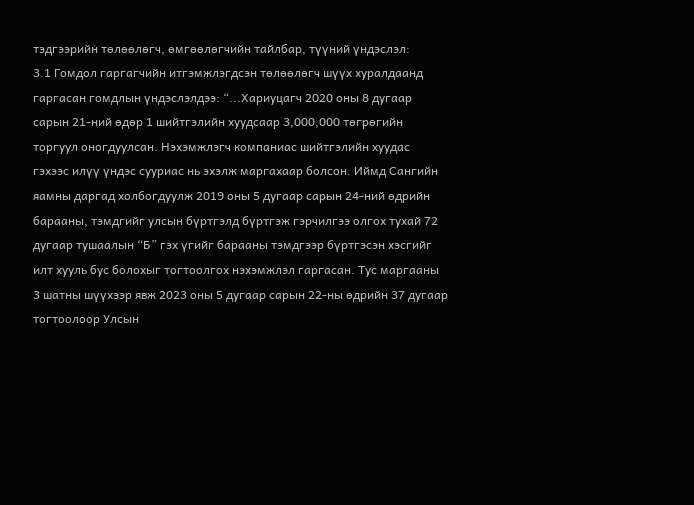тэдгээрийн төлөөлөгч, өмгөөлөгчийн тайлбар, түүний үндэслэл:
3.1 Гомдол гаргагчийн итгэмжлэгдсэн төлөөлөгч шүүх хуралдаанд гаргасан гомдлын үндэслэлдээ: “...Хариуцагч 2020 оны 8 дугаар сарын 21-ний өдөр 1 шийтгэлийн хуудсаар 3,000,000 төгрөгийн торгуул оногдуулсан. Нэхэмжлэгч компаниас шийтгэлийн хуудас гэхээс илүү үндэс сууриас нь эхэлж маргахаар болсон. Иймд Сангийн яамны даргад холбогдуулж 2019 оны 5 дугаар сарын 24-ний өдрийн барааны, тэмдгийг улсын бүртгэлд бүртгэж гэрчилгээ олгох тухай 72 дугаар тушаалын “Б” гэх үгийг барааны тэмдгээр бүртгэсэн хэсгийг илт хууль бус болохыг тогтоолгох нэхэмжлэл гаргасан. Тус маргааны 3 шатны шүүхээр явж 2023 оны 5 дугаар сарын 22-ны өдрийн 37 дугаар тогтоолоор Улсын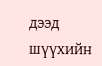дээд шүүхийн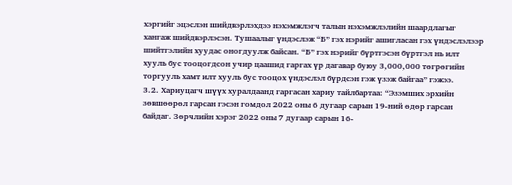хэргийг эцэслэн шийдвэрлэхдээ нэхэмжлэгч талын нэхэмжлэлийн шаардлагыг хангаж шийдвэрлэсэн. Тушаалыг үндэслэж “Б” гэх нэрийг ашигласан гэх үндэслэлээр шийтгэлийн хуудас оногдуулж байсан. “Б” гэх нэрийг бүртгэсэн бүртгэл нь илт хууль бус тооцогдсон учир цаашид гаргах үр дагавар буюу 3,000,000 төгрөгийн торгууль хамт илт хууль бус тооцох үндэслэл бүрдсэн гэж үзэж байгаа” гэжээ.
3.2. Хариуцагч шүүх хуралдаанд гаргасан хариу тайлбартаа: “Эзэмших эрхийн зөвшөөрөл гарсан гэсэн гомдол 2022 оны 6 дугаар сарын 19-ний өдөр гарсан байдаг. Зөрчлийн хэрэг 2022 оны 7 дугаар сарын 16-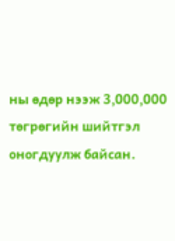ны өдөр нээж 3,000,000 төгрөгийн шийтгэл оногдуулж байсан.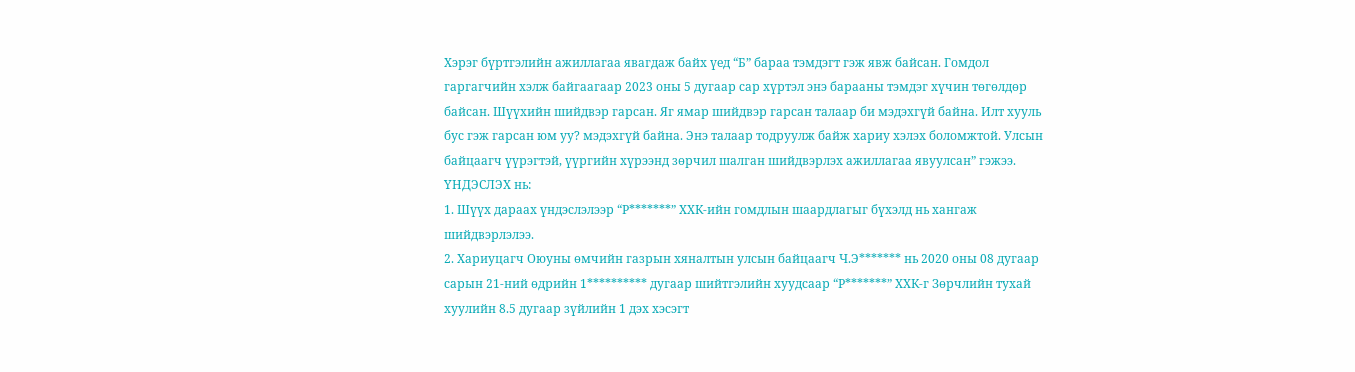Хэрэг бүртгэлийн ажиллагаа явагдаж байх үед “Б” бараа тэмдэгт гэж явж байсан. Гомдол гаргагчийн хэлж байгаагаар 2023 оны 5 дугаар сар хүртэл энэ барааны тэмдэг хүчин төгөлдөр байсан. Шүүхийн шийдвэр гарсан. Яг ямар шийдвэр гарсан талаар би мэдэхгүй байна. Илт хууль бус гэж гарсан юм уу? мэдэхгүй байна. Энэ талаар тодруулж байж хариу хэлэх боломжтой. Улсын байцаагч үүрэгтэй, үүргийн хүрээнд зөрчил шалган шийдвэрлэх ажиллагаа явуулсан” гэжээ.
ҮНДЭСЛЭХ нь:
1. Шүүх дараах үндэслэлээр “Р*******” ХХК-ийн гомдлын шаардлагыг бүхэлд нь хангаж шийдвэрлэлээ.
2. Хариуцагч Оюуны өмчийн газрын хяналтын улсын байцаагч Ч.Э******* нь 2020 оны 08 дугаар сарын 21-ний өдрийн 1********** дугаар шийтгэлийн хуудсаар “Р*******” ХХК-г Зөрчлийн тухай хуулийн 8.5 дугаар зүйлийн 1 дэх хэсэгт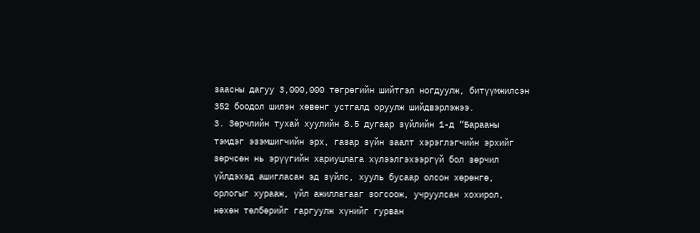заасны дагуу 3,000,000 төгрөгийн шийтгэл ногдуулж, битүүмжилсэн 352 боодол шилэн хөвөнг устгалд оруулж шийдвэрлэжээ.
3. Зөрчлийн тухай хуулийн 8.5 дугаар зүйлийн 1-д “Барааны тэмдэг эзэмшигчийн эрх, газар зүйн заалт хэрэглэгчийн эрхийг зөрчсөн нь эрүүгийн хариуцлага хүлээлгэхээргүй бол зөрчил үйлдэхэд ашигласан эд зүйлс, хууль бусаар олсон хөрөнгө, орлогыг хурааж, үйл ажиллагааг зогсоож, учруулсан хохирол, нөхөн төлбөрийг гаргуулж хүнийг гурван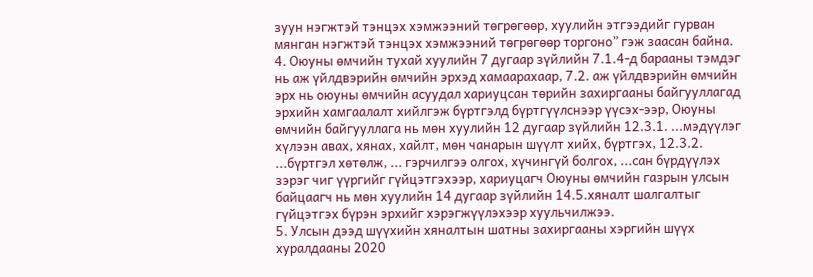зуун нэгжтэй тэнцэх хэмжээний төгрөгөөр, хуулийн этгээдийг гурван мянган нэгжтэй тэнцэх хэмжээний төгрөгөөр торгоно” гэж заасан байна.
4. Оюуны өмчийн тухай хуулийн 7 дугаар зүйлийн 7.1.4-д барааны тэмдэг нь аж үйлдвэрийн өмчийн эрхэд хамаарахаар, 7.2. аж үйлдвэрийн өмчийн эрх нь оюуны өмчийн асуудал хариуцсан төрийн захиргааны байгууллагад эрхийн хамгаалалт хийлгэж бүртгэлд бүртгүүлснээр үүсэх-ээр, Оюуны өмчийн байгууллага нь мөн хуулийн 12 дугаар зүйлийн 12.3.1. ...мэдүүлэг хүлээн авах, хянах, хайлт, мөн чанарын шүүлт хийх, бүртгэх, 12.3.2. ...бүртгэл хөтөлж, ... гэрчилгээ олгох, хүчингүй болгох, ...сан бүрдүүлэх зэрэг чиг үүргийг гүйцэтгэхээр, хариуцагч Оюуны өмчийн газрын улсын байцаагч нь мөн хуулийн 14 дугаар зүйлийн 14.5.хяналт шалгалтыг гүйцэтгэх бүрэн эрхийг хэрэгжүүлэхээр хуульчилжээ.
5. Улсын дээд шүүхийн хяналтын шатны захиргааны хэргийн шүүх хуралдааны 2020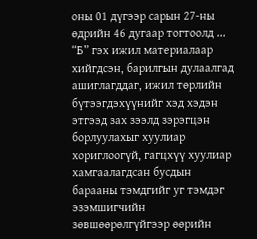оны 01 дүгээр сарын 27-ны өдрийн 46 дугаар тогтоолд ... “Б” гэх ижил материалаар хийгдсэн, барилгын дулаалгад ашиглагддаг, ижил төрлийн бүтээгдэхүүнийг хэд хэдэн этгээд зах зээлд зэрэгцэн борлуулахыг хуулиар хориглоогүй, гагцхүү хуулиар хамгаалагдсан бусдын барааны тэмдгийг уг тэмдэг эзэмшигчийн зөвшөөрөлгүйгээр өөрийн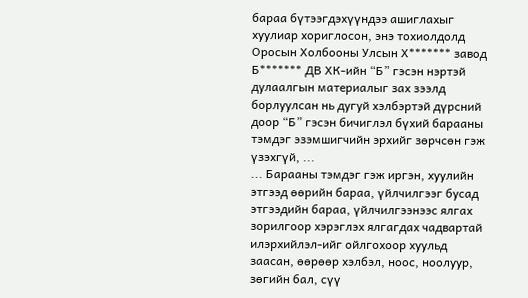бараа бүтээгдэхүүндээ ашиглахыг хуулиар хориглосон, энэ тохиолдолд Оросын Холбооны Улсын Х******* завод Б******* ДВ ХК-ийн “Б” гэсэн нэртэй дулаалгын материалыг зах зээлд борлуулсан нь дугуй хэлбэртэй дүрсний доор “Б” гэсэн бичиглэл бүхий барааны тэмдэг эзэмшигчийн эрхийг зөрчсөн гэж үзэхгүй, ...
... Барааны тэмдэг гэж иргэн, хуулийн этгээд өөрийн бараа, үйлчилгээг бусад этгээдийн бараа, үйлчилгээнээс ялгах зорилгоор хэрэглэх ялгагдах чадвартай илэрхийлэл-ийг ойлгохоор хуульд заасан, өөрөөр хэлбэл, ноос, ноолуур, зөгийн бал, сүү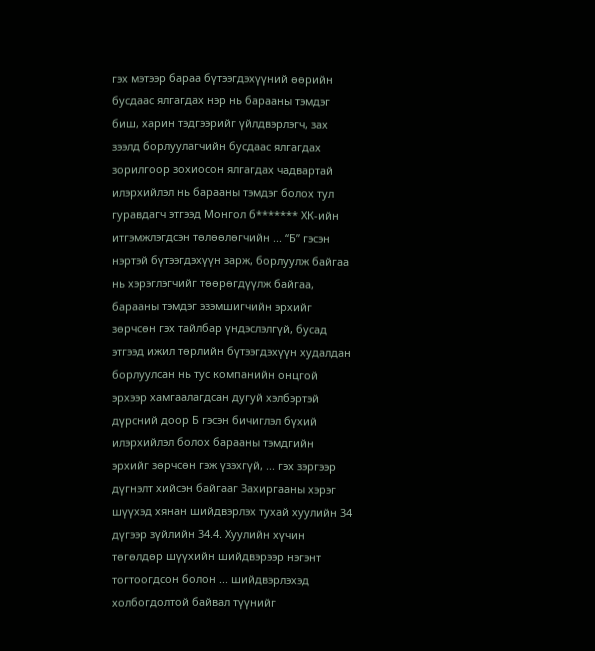гэх мэтээр бараа бүтээгдэхүүний өөрийн бусдаас ялгагдах нэр нь барааны тэмдэг биш, харин тэдгээрийг үйлдвэрлэгч, зах зээлд борлуулагчийн бусдаас ялгагдах зорилгоор зохиосон ялгагдах чадвартай илэрхийлэл нь барааны тэмдэг болох тул гуравдагч этгээд Монгол б******* ХК-ийн итгэмжлэгдсэн төлөөлөгчийн ... “Б” гэсэн нэртэй бүтээгдэхүүн зарж, борлуулж байгаа нь хэрэглэгчийг төөрөгдүүлж байгаа, барааны тэмдэг эзэмшигчийн эрхийг зөрчсөн гэх тайлбар үндэслэлгүй, бусад этгээд ижил төрлийн бүтээгдэхүүн худалдан борлуулсан нь тус компанийн онцгой эрхээр хамгаалагдсан дугуй хэлбэртэй дүрсний доор Б гэсэн бичиглэл бүхий илэрхийлэл болох барааны тэмдгийн эрхийг зөрчсөн гэж үзэхгүй, ... гэх зэргээр дүгнэлт хийсэн байгааг Захиргааны хэрэг шүүхэд хянан шийдвэрлэх тухай хуулийн 34 дүгээр зүйлийн 34.4. Хуулийн хүчин төгөлдөр шүүхийн шийдвэрээр нэгэнт тогтоогдсон болон ... шийдвэрлэхэд холбогдолтой байвал түүнийг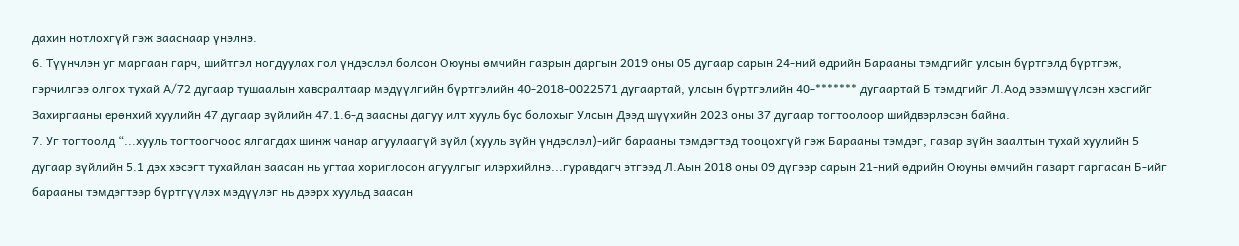дахин нотлохгүй гэж зааснаар үнэлнэ.
6. Түүнчлэн уг маргаан гарч, шийтгэл ногдуулах гол үндэслэл болсон Оюуны өмчийн газрын даргын 2019 оны 05 дугаар сарын 24-ний өдрийн Барааны тэмдгийг улсын бүртгэлд бүртгэж, гэрчилгээ олгох тухай А/72 дугаар тушаалын хавсралтаар мэдүүлгийн бүртгэлийн 40-2018-0022571 дугаартай, улсын бүртгэлийн 40-******* дугаартай Б тэмдгийг Л.Аод эзэмшүүлсэн хэсгийг Захиргааны ерөнхий хуулийн 47 дугаар зүйлийн 47.1.6-д заасны дагуу илт хууль бус болохыг Улсын Дээд шүүхийн 2023 оны 37 дугаар тогтоолоор шийдвэрлэсэн байна.
7. Уг тогтоолд “...хууль тогтоогчоос ялгагдах шинж чанар агуулаагүй зүйл (хууль зүйн үндэслэл)-ийг барааны тэмдэгтэд тооцохгүй гэж Барааны тэмдэг, газар зүйн заалтын тухай хуулийн 5 дугаар зүйлийн 5.1 дэх хэсэгт тухайлан заасан нь угтаа хориглосон агуулгыг илэрхийлнэ...гуравдагч этгээд Л.Аын 2018 оны 09 дүгээр сарын 21-ний өдрийн Оюуны өмчийн газарт гаргасан Б-ийг барааны тэмдэгтээр бүртгүүлэх мэдүүлэг нь дээрх хуульд заасан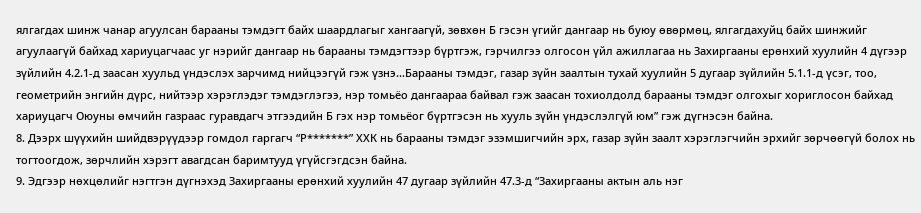ялгагдах шинж чанар агуулсан барааны тэмдэгт байх шаардлагыг хангаагүй, зөвхөн Б гэсэн үгийг дангаар нь буюу өвөрмөц, ялгагдахуйц байх шинжийг агуулаагүй байхад хариуцагчаас уг нэрийг дангаар нь барааны тэмдэгтээр бүртгэж, гэрчилгээ олгосон үйл ажиллагаа нь Захиргааны ерөнхий хуулийн 4 дүгээр зүйлийн 4.2.1-д заасан хуульд үндэслэх зарчимд нийцээгүй гэж үзнэ...Барааны тэмдэг, газар зүйн заалтын тухай хуулийн 5 дугаар зүйлийн 5.1.1-д үсэг, тоо, геометрийн энгийн дүрс, нийтээр хэрэглэдэг тэмдэглэгээ, нэр томьёо дангаараа байвал гэж заасан тохиолдолд барааны тэмдэг олгохыг хориглосон байхад хариуцагч Оюуны өмчийн газраас гуравдагч этгээдийн Б гэх нэр томьёог бүртгэсэн нь хууль зүйн үндэслэлгүй юм” гэж дүгнэсэн байна.
8. Дээрх шүүхийн шийдвэрүүдээр гомдол гаргагч “Р*******” ХХК нь барааны тэмдэг эзэмшигчийн эрх, газар зүйн заалт хэрэглэгчийн эрхийг зөрчөөгүй болох нь тогтоогдож, зөрчлийн хэрэгт авагдсан баримтууд үгүйсгэгдсэн байна.
9. Эдгээр нөхцөлийг нэгтгэн дүгнэхэд Захиргааны ерөнхий хуулийн 47 дугаар зүйлийн 47.3-д “Захиргааны актын аль нэг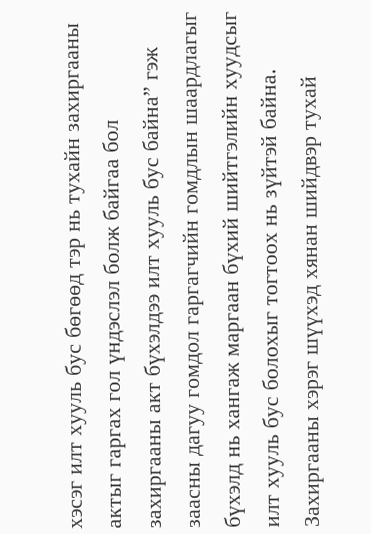хэсэг илт хууль бус бөгөөд тэр нь тухайн захиргааны актыг гаргах гол үндэслэл болж байгаа бол захиргааны акт бүхэлдээ илт хууль бус байна” гэж заасны дагуу гомдол гаргагчийн гомдлын шаардлагыг бүхэлд нь хангаж маргаан бүхий шийтгэлийн хуудсыг илт хууль бус болохыг тогтоох нь зүйтэй байна.
Захиргааны хэрэг шүүхэд хянан шийдвэр тухай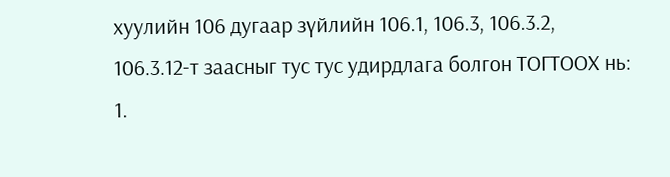хуулийн 106 дугаар зүйлийн 106.1, 106.3, 106.3.2, 106.3.12-т заасныг тус тус удирдлага болгон ТОГТООХ нь:
1.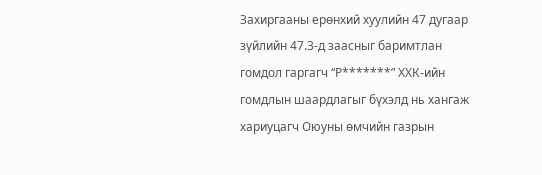Захиргааны ерөнхий хуулийн 47 дугаар зүйлийн 47.3-д заасныг баримтлан гомдол гаргагч “Р*******” ХХК-ийн гомдлын шаардлагыг бүхэлд нь хангаж хариуцагч Оюуны өмчийн газрын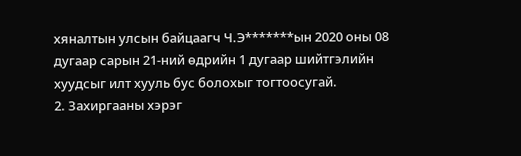хяналтын улсын байцаагч Ч.Э*******ын 2020 оны 08 дугаар сарын 21-ний өдрийн 1 дугаар шийтгэлийн хуудсыг илт хууль бус болохыг тогтоосугай.
2. Захиргааны хэрэг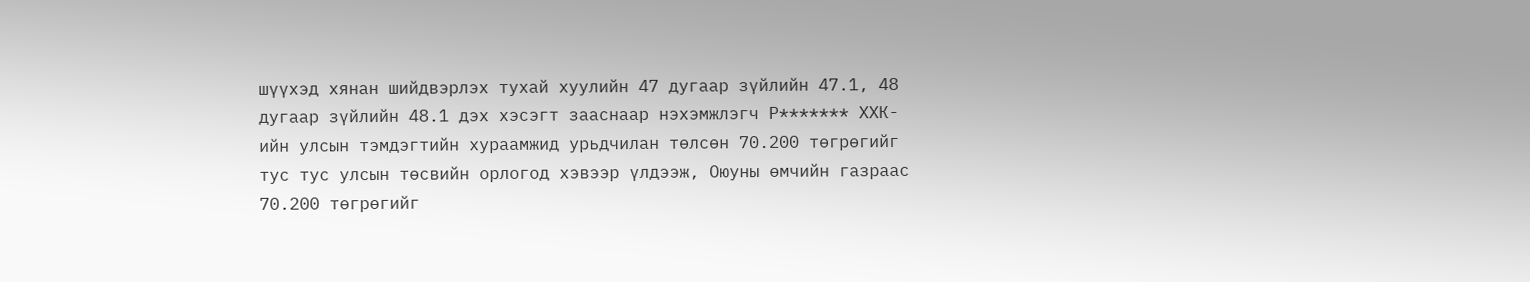шүүхэд хянан шийдвэрлэх тухай хуулийн 47 дугаар зүйлийн 47.1, 48 дугаар зүйлийн 48.1 дэх хэсэгт зааснаар нэхэмжлэгч Р******* ХХК-ийн улсын тэмдэгтийн хураамжид урьдчилан төлсөн 70.200 төгрөгийг тус тус улсын төсвийн орлогод хэвээр үлдээж, Оюуны өмчийн газраас 70.200 төгрөгийг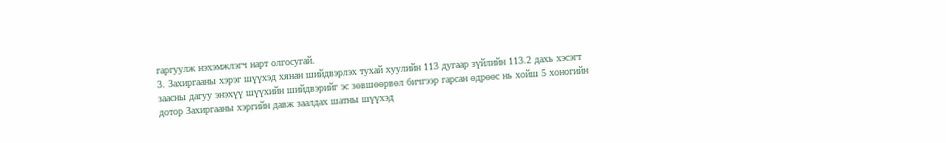гаргуулж нэхэмжлэгч нарт олгосугай.
3. Захиргааны хэрэг шүүхэд хянан шийдвэрлэх тухай хуулийн 113 дугаар зүйлийн 113.2 дахь хэсэгт заасны дагуу энэхүү шүүхийн шийдвэрийг эс зөвшөөрвөл бичгээр гарсан өдрөөс нь хойш 5 хоногийн дотор Захиргааны хэргийн давж заалдах шатны шүүхэд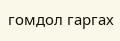гомдол гаргах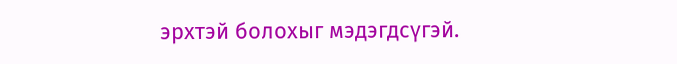эрхтэй болохыг мэдэгдсүгэй.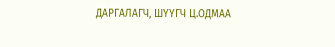ДАРГАЛАГЧ, ШҮҮГЧ Ц.ОДМАА